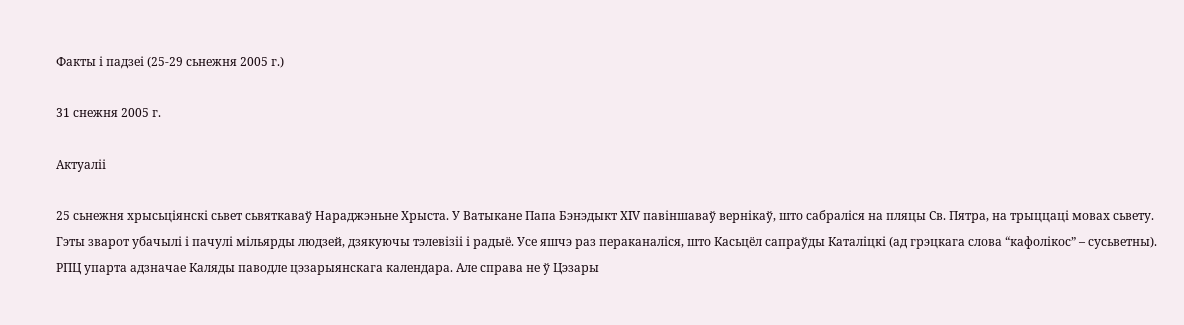Факты і падзеі (25-29 сьнежня 2005 г.)

31 снежня 2005 г.

Актуаліі

25 сьнежня хрысьціянскі сьвет сьвяткаваў Нараджэньне Хрыста. У Ватыкане Папа Бэнэдыкт ХIV павіншаваў вернікаў, што сабраліся на пляцы Св. Пятра, на трыццаці мовах сьвету. Гэты зварот убачылі і пачулі мільярды людзей, дзякуючы тэлевізіі і радыё. Усе яшчэ раз пераканаліся, што Касьцёл сапраўды Каталіцкі (ад грэцкага слова “кафолікос” – сусьветны). РПЦ упарта адзначае Каляды паводле цэзарыянскага календара. Але справа не ў Цэзары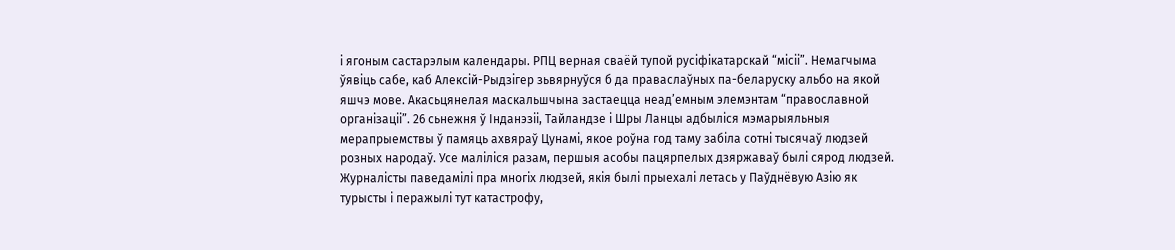і ягоным састарэлым календары. РПЦ верная сваёй тупой русіфікатарскай “місіі”. Немагчыма ўявіць сабе, каб Алексій-Рыдзігер зьвярнуўся б да праваслаўных па-беларуску альбо на якой яшчэ мове. Акасьцянелая маскальшчына застаецца неад’емным элемэнтам “православной організаціі”. 26 сьнежня ў Інданэзіі, Тайландзе і Шры Ланцы адбыліся мэмарыяльныя мерапрыемствы ў памяць ахвяраў Цунамі, якое роўна год таму забіла сотні тысячаў людзей розных народаў. Усе маліліся разам, першыя асобы пацярпелых дзяржаваў былі сярод людзей. Журналісты паведамілі пра многіх людзей, якія былі прыехалі летась у Паўднёвую Азію як турысты і перажылі тут катастрофу,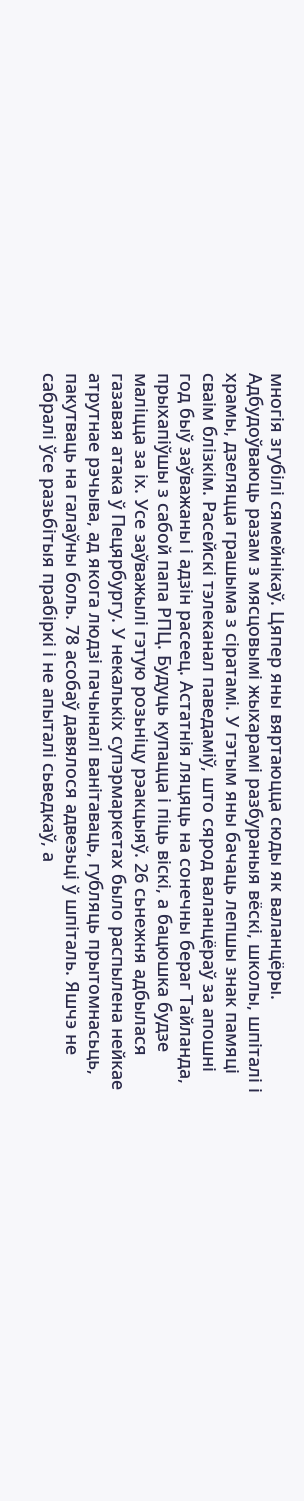многія згубілі сямейнікаў. Цяпер яны вяртаюцца сюды як валанцёры. Адбудоўваюць разам з мясцовымі жыхарамі разбураныя вёскі, школы, шпіталі і храмы, дзеляцца грашыма з сіратамі. У гэтым яны бачаць лепшы знак памяці сваім блізкім. Расейскі тэлеканал паведаміў, што сярод валанцёраў за апошні год быў заўважаны і адзін расеец. Астатнія ляцяць на сонечны бераг Тайланда, прыхапіўшы з сабой папа РПЦ. Будуць купацца і піць віскі, а бацюшка будзе маліцца за іх. Усе заўважылі гэтую розьніцу рэакцыяў. 26 сьнежня адбылася газавая атака ў Пецярбургу. У некалькіх супэрмаркетах было распылена нейкае атрутнае рэчыва, ад якога людзі пачыналі ванітаваць, губляць прытомнасьць, пакутваць на галаўны боль. 78 асобаў давялося адвезьці ў шпіталь. Яшчэ не сабралі ўсе разьбітыя прабіркі і не апыталі сьведкаў, а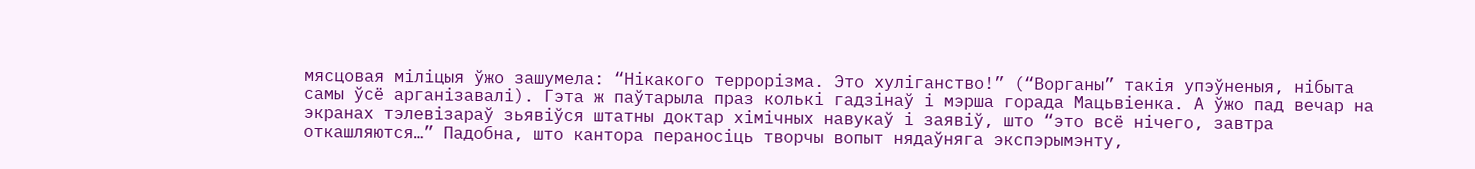мясцовая міліцыя ўжо зашумела: “Нікакого террорізма. Это хуліганство!” (“Ворганы” такія упэўненыя, нібыта самы ўсё арганізавалі). Гэта ж паўтарыла праз колькі гадзінаў і мэрша горада Мацьвіенка. А ўжо пад вечар на экранах тэлевізараў зьявіўся штатны доктар хімічных навукаў і заявіў, што “это всё нічего, завтра откашляются…” Падобна, што кантора пераносіць творчы вопыт нядаўняга экспэрымэнту,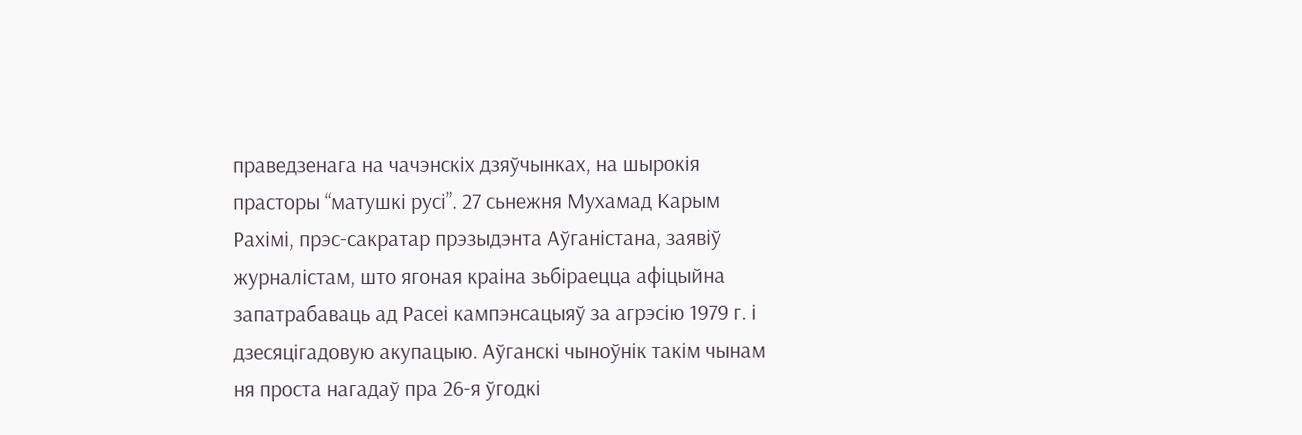праведзенага на чачэнскіх дзяўчынках, на шырокія прасторы “матушкі русі”. 27 сьнежня Мухамад Карым Рахімі, прэс-сакратар прэзыдэнта Аўганістана, заявіў журналістам, што ягоная краіна зьбіраецца афіцыйна запатрабаваць ад Расеі кампэнсацыяў за агрэсію 1979 г. і дзесяцігадовую акупацыю. Аўганскі чыноўнік такім чынам ня проста нагадаў пра 26-я ўгодкі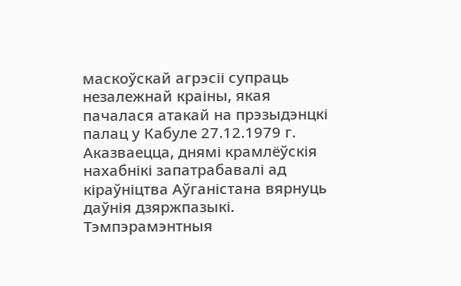маскоўскай агрэсіі супраць незалежнай краіны, якая пачалася атакай на прэзыдэнцкі палац у Кабуле 27.12.1979 г. Аказваецца, днямі крамлёўскія нахабнікі запатрабавалі ад кіраўніцтва Аўганістана вярнуць даўнія дзяржпазыкі. Тэмпэрамэнтныя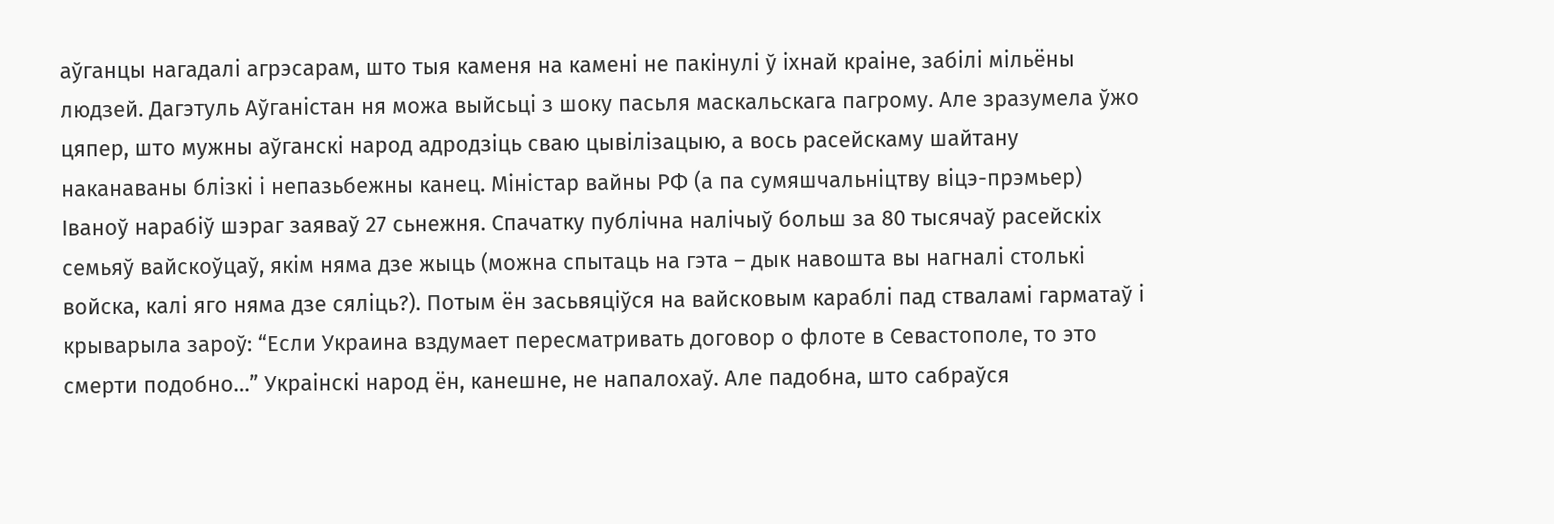аўганцы нагадалі агрэсарам, што тыя каменя на камені не пакінулі ў іхнай краіне, забілі мільёны людзей. Дагэтуль Аўганістан ня можа выйсьці з шоку пасьля маскальскага пагрому. Але зразумела ўжо цяпер, што мужны аўганскі народ адродзіць сваю цывілізацыю, а вось расейскаму шайтану наканаваны блізкі і непазьбежны канец. Міністар вайны РФ (а па сумяшчальніцтву віцэ-прэмьер) Іваноў нарабіў шэраг заяваў 27 сьнежня. Спачатку публічна налічыў больш за 80 тысячаў расейскіх семьяў вайскоўцаў, якім няма дзе жыць (можна спытаць на гэта – дык навошта вы нагналі столькі войска, калі яго няма дзе сяліць?). Потым ён засьвяціўся на вайсковым караблі пад стваламі гарматаў і крыварыла зароў: “Если Украина вздумает пересматривать договор о флоте в Севастополе, то это смерти подобно…” Украінскі народ ён, канешне, не напалохаў. Але падобна, што сабраўся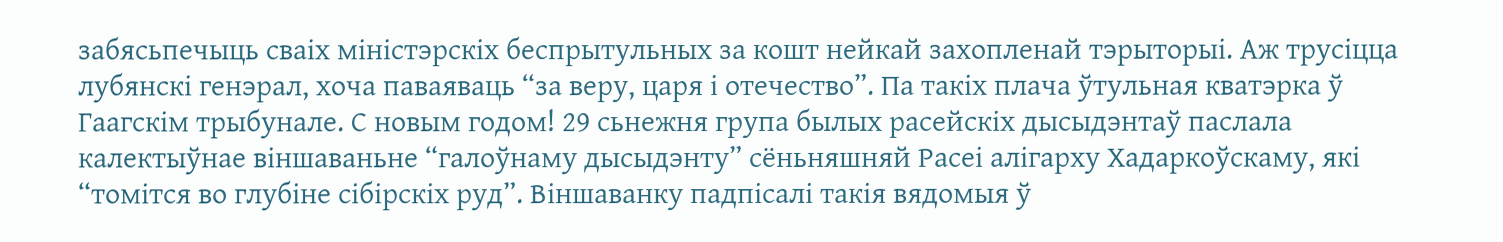забясьпечыць сваіх міністэрскіх беспрытульных за кошт нейкай захопленай тэрыторыі. Аж трусіцца лубянскі генэрал, хоча паваяваць “за веру, царя і отечество”. Па такіх плача ўтульная кватэрка ў Гаагскім трыбунале. С новым годом! 29 сьнежня група былых расейскіх дысыдэнтаў паслала калектыўнае віншаваньне “галоўнаму дысыдэнту” сёньняшняй Расеі алігарху Хадаркоўскаму, які “томітся во глубіне сібірскіх руд”. Віншаванку падпісалі такія вядомыя ў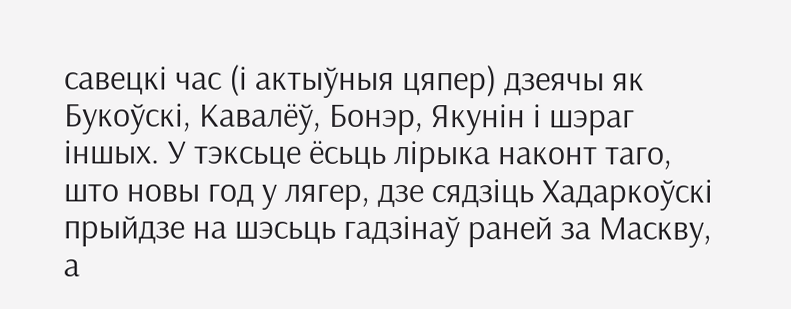савецкі час (і актыўныя цяпер) дзеячы як Букоўскі, Кавалёў, Бонэр, Якунін і шэраг іншых. У тэксьце ёсьць лірыка наконт таго, што новы год у лягер, дзе сядзіць Хадаркоўскі прыйдзе на шэсьць гадзінаў раней за Маскву, а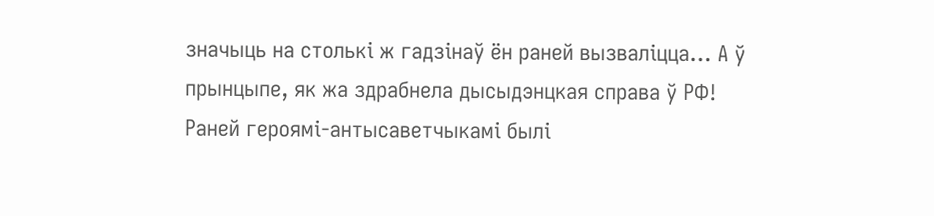значыць на столькі ж гадзінаў ён раней вызваліцца… А ў прынцыпе, як жа здрабнела дысыдэнцкая справа ў РФ! Раней героямі-антысаветчыкамі былі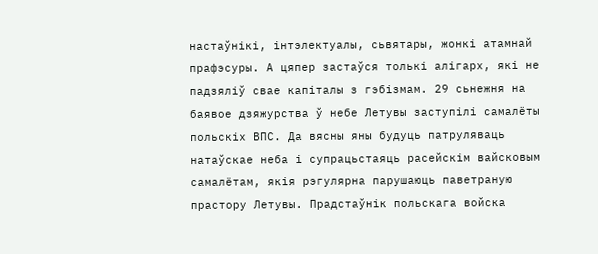настаўнікі, інтэлектуалы, сьвятары, жонкі атамнай прафэсуры. А цяпер застаўся толькі алігарх, які не падзяліў свае капіталы з гэбізмам. 29 сьнежня на баявое дзяжурства ў небе Летувы заступілі самалёты польскіх ВПС. Да вясны яны будуць патруляваць натаўскае неба і супрацьстаяць расейскім вайсковым самалётам, якія рэгулярна парушаюць паветраную прастору Летувы. Прадстаўнік польскага войска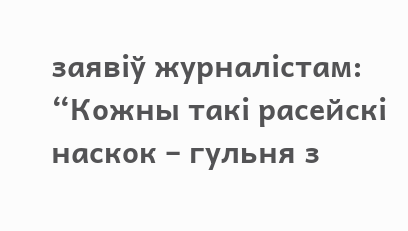заявіў журналістам: “Кожны такі расейскі наскок – гульня з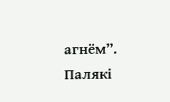агнём”. Палякі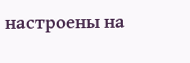настроены на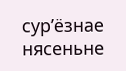сур’ёзнае нясеньне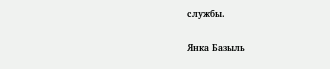службы.

Янка Базыль